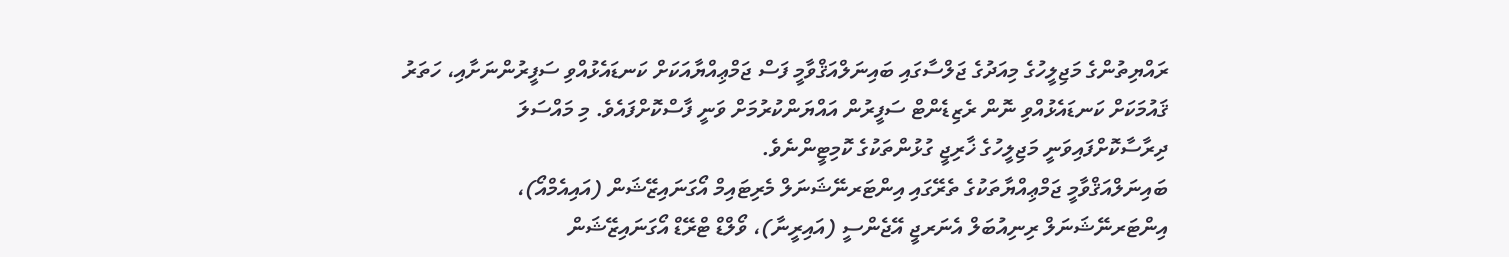ރައްޔިތުންގެ މަޖިލީހުގެ މިއަދުގެ ޖަލްސާގައި ބައިނަލްއަޤްވާމީ ފަސް ޖަމްޢިއްޔާއަކަށް ކަނޑައެޅުއްވި ސަފީރުންނަށާއި، ހަތަރު ޤައުމަކަށް ކަނޑައެޅުއްވި ނޮން ރެޒިޑެންޓް ސަފީރުން އައްޔަންކުރުމަށް ވަނީ ފާސްކޮށްފައެވެ. މި މައްސަލަ ދިރާސާކޮށްފައިވަނީ މަޖިލީހުގެ ޚާރިޖީ ގުޅުންތަކުގެ ކޮމިޓީންނެވެ.
ބައިނަލްއަޤްވާމީ ޖަމްޢިއްޔާތަކުގެ ތެރޭގައި އިންޓަރނޭޝަނަލް މެރިޓައިމް އޯގަނައިޒޭޝަން (އައިއެމްއޯ)، އިންޓަރނޭޝަނަލް ރިނިއުބަލް އެނަރޖީ އޭޖެންސީ (އައިރީނާ)، ވޯލްޑް ޓްރޭޑް އޯގަނައިޒޭޝަން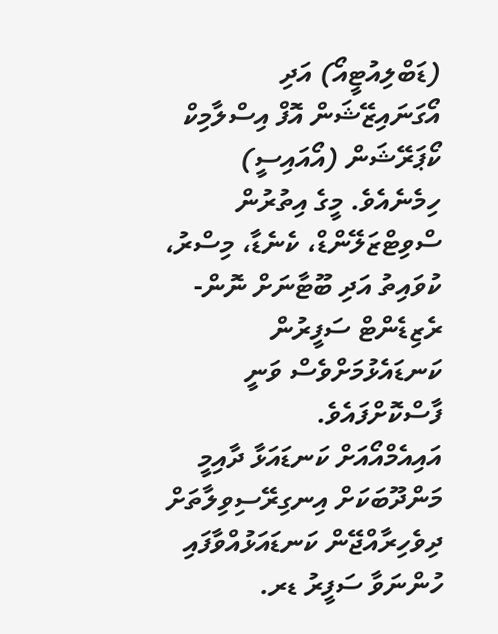(ޑަބްލިއުޓީއޯ) އަދި އޯގަނައިޒޭޝަން އޮފް އިސްލާމިކް ކޯޕަރޭޝަން (އޯއައިސީ) ހިމެނެއެވެ. މީގެ އިތުރުން ސްވިޓްޒަލޭންޑް، ކެނެޑާ، މިސްރު، ކުވައިތު އަދި ބޫޓާނަށް ނޮން-ރެޒިޑެންޓް ސަފީރުން ކަނޑައެޅުމަށްވެސް ވަނީ ފާސްކޮށްފައެވެ.
އައިއެމްއޯއަށް ކަނޑައަޅާ ދާއިމީ މަންދޫބަކަށް އިނގިރޭސިވިލާތަށް ދިވެހިރާއްޖޭން ކަނޑައަޅުއްވާފައި ހުންނަވާ ސަފީރު ޑރ.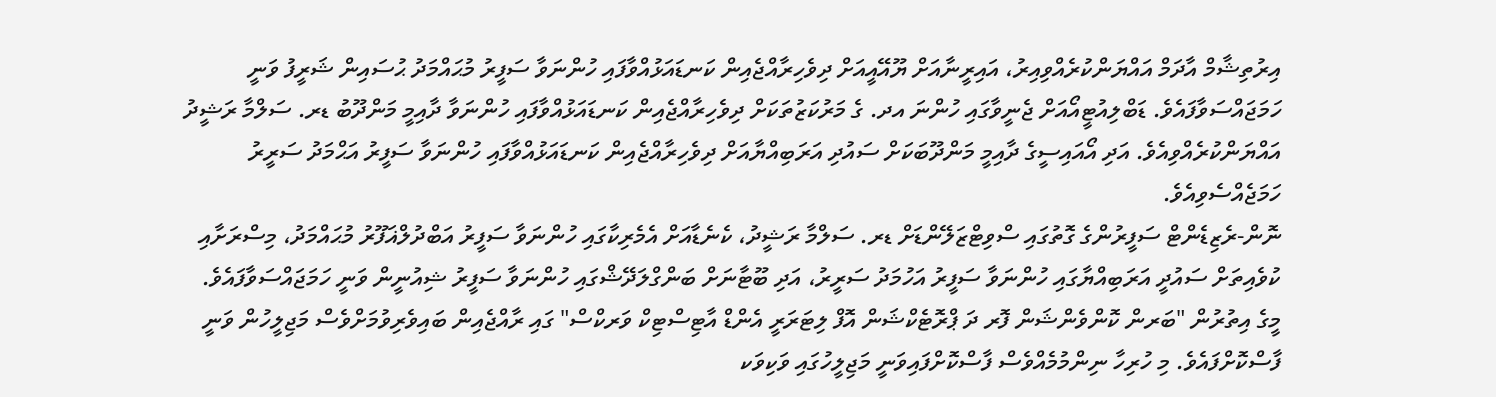އިރުތިޝާމް އާދަމް އައްޔަންކުރެއްވިއިރު، އައިރީނާއަށް ޔޫއޭއީއަށް ދިވެހިރާއްޖެއިން ކަނޑައަޅުއްވާފައި ހުންނަވާ ސަފީރު މުޙައްމަދު ޙުސައިން ޝަރީފު ވަނީ ހަމަޖައްސަވާފައެވެ. ޑަބްލިއުޓީއޯއަށް ޖެނީވާގައި ހުންނަ އދ. ގެ މަރުކަޒުތަކަށް ދިވެހިރާއްޖެއިން ކަނޑައަޅުއްވާފައި ހުންނަވާ ދާއިމީ މަންދޫބު ޑރ. ސަލްމާ ރަޝީދު އައްޔަންކުރެއްވިއެވެ. އަދި އޯއައިސީގެ ދާއިމީ މަންދޫބަކަށް ސައުދި އަރަބިއްޔާއަށް ދިވެހިރާއްޖެއިން ކަނޑައަޅުއްވާފައި ހުންނަވާ ސަފީރު އަޙްމަދު ސަރީރު ހަމަޖެއްސެވިއެވެ.
ނޮން-ރެޒިޑެންޓް ސަފީރުންގެ ގޮތުގައި ސްވިޓްޒަލޭންޑަށް ޑރ. ސަލްމާ ރަޝީދު، ކެނެޑާއަށް އެމެރިކާގައި ހުންނަވާ ސަފީރު އަބްދުލްޣަފޫރު މުޙައްމަދު، މިސްރަށާއި ކުވެއިތަށް ސައުދީ އަރަބިއްޔާގައި ހުންނަވާ ސަފީރު އަހުމަދު ސަރީރު، އަދި ބޫޓާނަށް ބަންގްލަދޭޝްގައި ހުންނަވާ ސަފީރު ޝިއުނީން ވަނީ ހަމަޖައްސަވާފައެވެ.
މީގެ އިތުރުން "ބަރން ކޮންވެންޝަން ފޮރ ދަ ޕްރޮޓެކްޝަން އޮފް ލިޓަރަރީ އެންޑް އާޓިސްޓިކް ވަރކްސް" ގައި ރާއްޖެއިން ބައިވެރިވުމަށްވެސް މަޖިލީހުން ވަނީ ފާސްކޮށްފައެވެ. މި ހުރިހާ ނިންމުމެއްވެސް ފާސްކޮށްފައިވަނީ މަޖިލީހުގައި ވަކިވަކ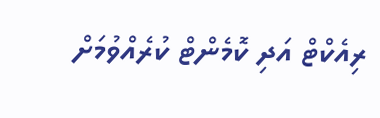ރިއެކްޓް އަދި ކޮމެންޓް ކުރެއްވުމަށް